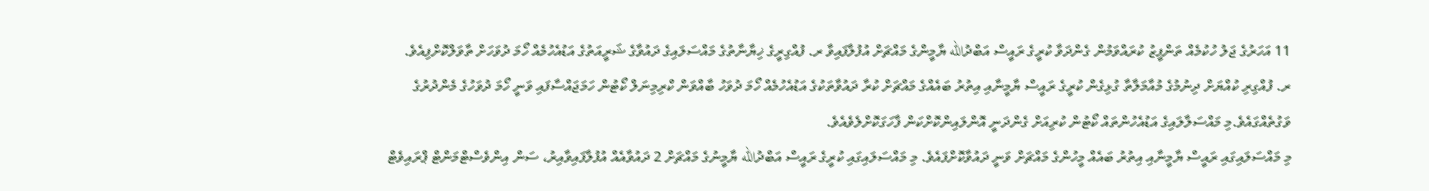11 އަހަރުގެ ޖަލު ހުކުމެއް ތަންފީޒު ކުރައްވަމުން ގެންދަވާ ކުރީގެ ރައީސް އަބްދުالله ޔާމީންގެ މައްޗަށް އުފުލާފައިވާ ރ. ފުއްގިރީގެ ޚިޔާނާތުގެ މައްސަލައިގެ ދައުވާގެ ޝަރީއަތުގެ އަޑުއެހުމެއް ހޯމަ ދުވަހަށް ތާވަލްކޮށްފިއެވެ.
ރ. ފުއްގިރި ކުއްޔަށް ދިނުމުގެ މުއާމަލާތާ ގުޅިގެން ކުރީގެ ރައީސް ޔާމީނާއި އިތުރު ބައެއްގެ މައްޗަށް ކުރާ ދައުވާތަކުގެ އަޑުއެހުމެއް ހޯމަ ދުވަހު ބާއްވަން ކްރިމިނަލް ކޯޓުން ހަމަޖައްސާފައި ވަނީ ހޯމަ ދުވަހުގެ މެންދުރުގެ ވަގުތެއްގައެވެ.މި މައްސަލާލައިގެ އަޑުއެހުންތައް ކޯޓުން ކުރިއަށް ގެންދަނީ އޮންލައިންކޮށްކަން ފާހަގަކޮށްލެވެއެވެ.
މި މައްސަލައިގައި ރައީސް ޔާމީނާއި އިތުރު ބައެއް މީހުންގެ މައްޗަށް ވަނީ ދައުވާކޮށްފައެވެ. މި މައްސަލައިގައި ކުރީގެ ރައީސް އަބްދުالله ޔާމީނުގެ މައްޗަށް 2 ދައުވާއެއް އުފުލާފައިވާއިރު، ސަން އިންވެސްޓްމަންޓް ޕްރައިވެޓް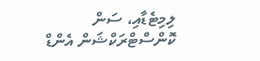ލިމިޓެޑާއި، ސަން ކޮންސްޓްރަކްޝަން އެންޑް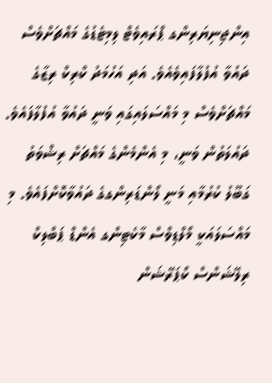އިންޖިނިޔަރިންގ ޕްރައިވެޓް ލިމިޓެޑުގެ މައްޗަށްވެސް ދައުވާ އުފުލާފައިވެއެވެ. އަދި އަހުމަދު ކްރިކް ރިޒާގެ މައްޗަށްވެސް މި މައްސަލައިގައި ވަނީ ދައުވާ އުފުލާފައެވެ.
ދައުލަތުން ވަނީ، މި އެންމެންގެ މައްޗަށް ރިޝްވަތު ގަބޫލު ކުރުމާއި މަނީ ލޯންޑަރިންގގެ ދައުވާކޮށްފައެވެ. މި މައްސަލައަކީ މޯލްޑިވްސް މާކެޓިންގ އެންޑް ޕަބްލިކް ރިލޭޝަންސް ކޯޕަރޭޝަން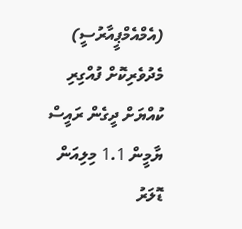(އެމްއެމްޕީއާރުސީ) މެދުވެރިކޮށް ފުއްގިރި ކުއްޔަށް ދީގެން ރައީސް ޔާމީން 1.1 މިލިއަން ޑޮލަރު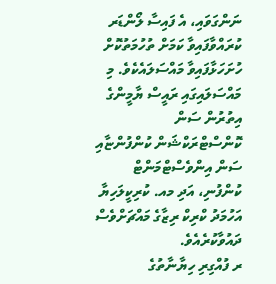ނަންގަވައި، އެ ފައިސާ ލޯންޑަރ ކުރައްވާފައިވާ ކަމަށް ތުހުމަތުކޮށް ހުށަހަޅާފައިވާ މައްސަލައެކެވެ. މި މައްސަލައިގައި ރައީސް ޔާމީންގެ އިތުރުން ސަން ކޮންސްޓްރަކްޝަން ކުންފުންޏާއި ސަން އިންވެސްޓްމަންޓް ކުންފުނި، އަދި މއ. ކުރިކީލަހިޔާ އަހުމަދު ކްރިކް ރިޒާގެ މައްޗަށްވެސް ދައުވާކުރެއެވެ.
ރ ފުއްގިރި ހިޔާނާތުގެ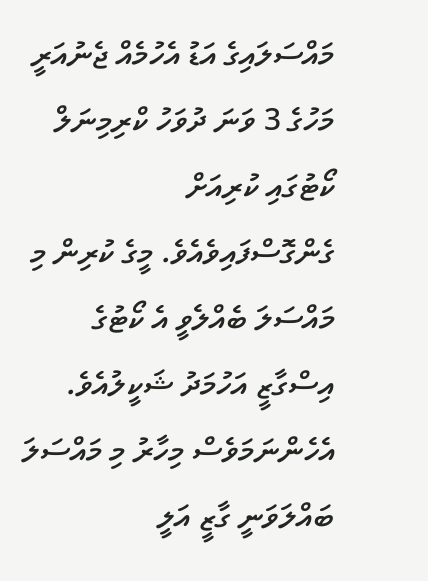މައްސަލައިގެ އަޑު އެހުމެއް ޖެނުއަރީ މަހުގެ 3 ވަނަ ދުވަހު ކްރިމިނަލް ކޯޓުގައި ކުރިއަށް ގެންގޮސްފައިވެއެވެ. މީގެ ކުރިން މި މައްސަލަ ބެއްލެވީ އެ ކޯޓުގެ އިސްގާޒީ އަހުމަދު ޝަކީލުއެވެ. އެހެންނަމަވެސް މިހާރު މި މައްސަލަ ބައްލަވަނީ ގާޒީ އަލީ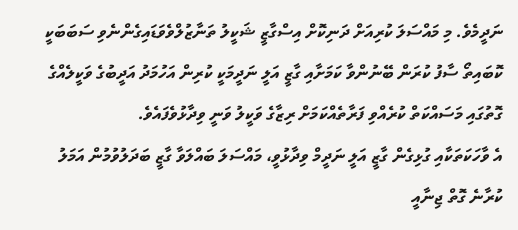ނަދީމެވެ. މި މައްސަލަ ކުރިއަށް ދަނިކޮށް އިސްގާޒީ ޝަކީލު ތަނާޒުލްވެވަޑައިގެންނެވި ސަބަބަކީ ކޮބައިތޯ ސާފު ކުރަން ބޭނުންވާ ކަމަށާއި ގާޒީ އަލީ ނަދީމަކީ ކުރިން އަހުމަދު އަދީބުގެ ވަކީލެއްގެ ގޮތުގައި މަސައްކަތް ކުރެއްވި ފަރާތެއްކަމަށް ރިޒާގެ ވަކީލު ވަނީ ވިދާޅުވެފައެވެ.
އެ ވާހަކަތަކާއި ގުޅިގެން ގާޒީ އަލީ ނަދީމް ވިދާޅުވީ، މައްސަލަ ބައްލަވާ ގާޒީ ބަދަލުވުމުން އަމަލު ކުރާނެ ގޮތް ޖިނާއީ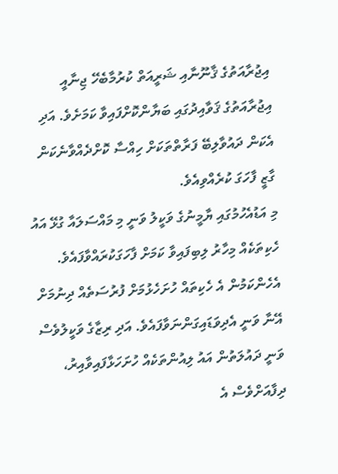އިޖުރާއަތުގެ ޤާނޫނާއި ޝަރީއަތް ކުރުމާބެހޭ ޖިނާއީ އިޖުރާއަތުގެ ޤަވާއިދުގައި ބަޔާންކޮށްފައިވާ ކަމަށެވެ. އަދި އެކަން ދައުވާލިބޭ ފަރާތްތަކަށް ހިއްސާ ކޮށްދެއްވާނެކަން ގާޒީ ފާހަގަ ކުރެއްވިއެވެ.
މި އަޑުއެހުމުގައި ޔާމީނުގެ ވަކީލު ވަނީ މި މައްސަލައާ ގުޅޭ އައު ހެކިތަކެއް މިހާރު ލިބިފައިވާ ކަމަށް ފާހަގަކުރައްވާފައެވެ. އެހެންކަމުން އެ ހެކިތައް ހުށަހެޅުމަށް ފުރުސަތެއް ދިނުމަށް އޭނާ ވަނީ އެދިވަޑައިގަންނަވާފައެވެ. އަދި ރިޒާގެ ވަކީލުވެސް ވަނީ ދައުލަތުން އައު ލިއުންތަކެއް ހުށަހަޅާފައިވާއިރު، ދިފާއަށްވެސް އެ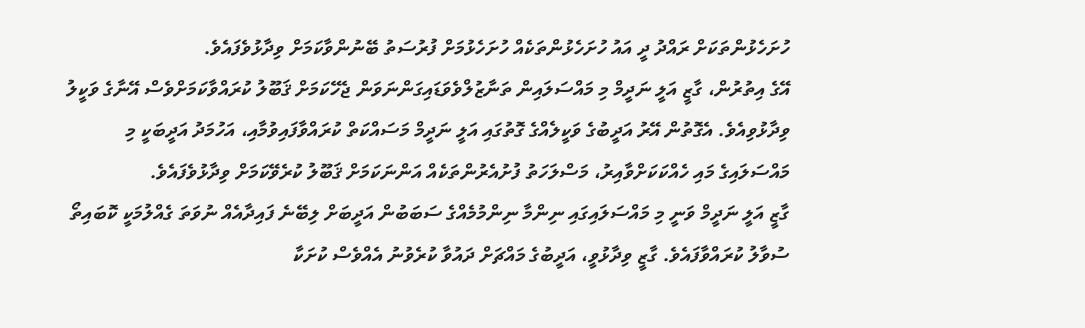ހުށަހެޅުންތަކަށް ރައްދު ދީ އައު ހުށަހެޅުންތަކެއް ހުށަހެޅުމަށް ފުރުސަތު ބޭނުންވާކަމަށް ވިދާޅުވެފައެވެ.
އޭގެ އިތުރުން، ގާޒީ އަލީ ނަދީމް މި މައްސަލައިން ތަނާޒުލްވެވަޑައިގަންނަވަން ޖެހޭކަމަށް ޤަބޫލު ކުރައްވާކަމަށްވެސް އޭނާގެ ވަކީލު ވިދާޅުވިއެވެ. އެގޮތުން އޭރު އަދީބުގެ ވަކީލެއްގެ ގޮތުގައި އަލީ ނަދީމް މަސައްކަތް ކުރައްވާފައިވުމާއި، އަހުމަދު އަދީބަކީ މި މައްސަލައިގެ މައި ހެއްކަކަށްވާއިރު، މަސްލަހަތު ފުށުއެރުންތަކެއް އަންނަކަމަށް ޤަބޫލު ކުރެވޭކަމަށް ވިދާޅުވެފައެވެ.
ގާޒީ އަލީ ނަދީމް ވަނީ މި މައްސަލައިގައި ނިންމާ ނިންމުމެއްގެ ސަބަބުން އަދީބަށް ލިބޭނެ ފައިދާއެއް ނުވަތަ ގެއްލުމަކީ ކޮބައިތޯ ސުވާލު ކުރައްވާފައެވެ. ގާޒީ ވިދާޅުވީ، އަދީބުގެ މައްޗަށް ދައުވާ ކުރެވުނު އެއްވެސް ކުށަކާ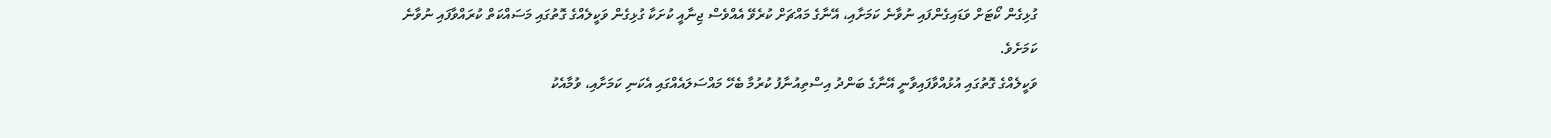ގުޅިގެން ކޯޓަށް ވަޑައިގެންފައި ނުވާނެ ކަމަށާއި، އޭނާގެ މައްޗަށް ކުރެވޭ އެއްވެސް ޖިނާއީ ކުށަކާ ގުޅިގެން ވަކީލެއްގެ ގޮތުގައި މަސައްކަތް ކުރައްވާފައި ނުވާނެ ކަމަށެވެ.
ވަކީލެއްގެ ގޮތުގައި އުޅުއްވާފައިވާނީ އޭނާގެ ބަންދު އިސްތިއުނާފު ކުރުމާ ބެހޭ މައްސަލައެއްގައި އެކަނި ކަމަށާއި، ވުމާއެކު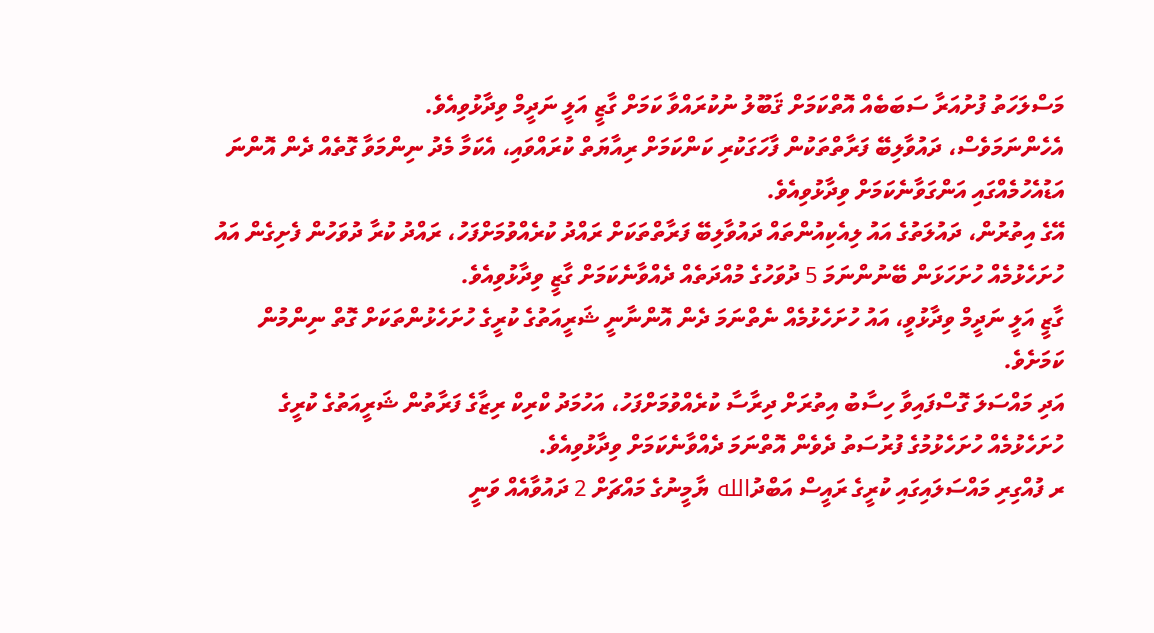މަސްލަހަތު ފުށުއަރާ ސަބަބެއް އޮތްކަމަށް ޤަބޫލު ނުކުރައްވާ ކަމަށް ގާޒީ އަލީ ނަދީމް ވިދާޅުވިއެވެ.
އެހެންނަމަވެސް، ދައުވާލިބޭ ފަރާތްތަކުން ފާހަގަކުރި ކަންކަމަށް ރިއާޔަތް ކުރައްވައި، އެކަމާ މެދު ނިންމަވާ ގޮތެއް ދެން އޮންނަ އަޑުއެހުމެއްގައި އަންގަވާނެކަމަށް ވިދާޅުވިއެވެ.
އޭގެ އިތުރުން، ދައުލަތުގެ އައު ލިއެކިއުންތައް ދައުވާލިބޭ ފަރާތްތަކަށް ރައްދު ކުރެއްވުމަށްފަހު، ރައްދު ކުރާ ދުވަހުން ފެށިގެން އައު ހުށަހެޅުމެއް ހުށަހަޅަން ބޭނުންނަމަ 5 ދުވަހުގެ މުއްދަތެއް ދެއްވާނެކަމަށް ގާޒީ ވިދާޅުވިއެވެ.
ގާޒީ އަލީ ނަދީމް ވިދާޅުވީ، އައު ހުށަހެޅުމެއް ނެތްނަމަ ދެން އޮންނާނީ ޝަރީއަތުގެ ކުރީގެ ހުށަހެޅުންތަކަށް ގޮތް ނިންމުން ކަމަށެވެ.
އަދި މައްސަލަ ގޮސްފައިވާ ހިސާބު އިތުރަށް ދިރާސާ ކުރެއްވުމަށްފަހު، އަހުމަދު ކްރިކް ރިޒާގެ ފަރާތުން ޝަރީއަތުގެ ކުރީގެ ހުށަހެޅުމެއް ހުށަހެޅުމުގެ ފުރުސަތު ދެވެން އޮތްނަމަ ދެއްވާނެކަމަށް ވިދާޅުވިއެވެ.
ރ ފުއްގިރި މައްސަލައިގައި ކުރީގެ ރައީސް އަބްދުالله ޔާމީނުގެ މައްޗަށް 2 ދައުވާއެއް ވަނީ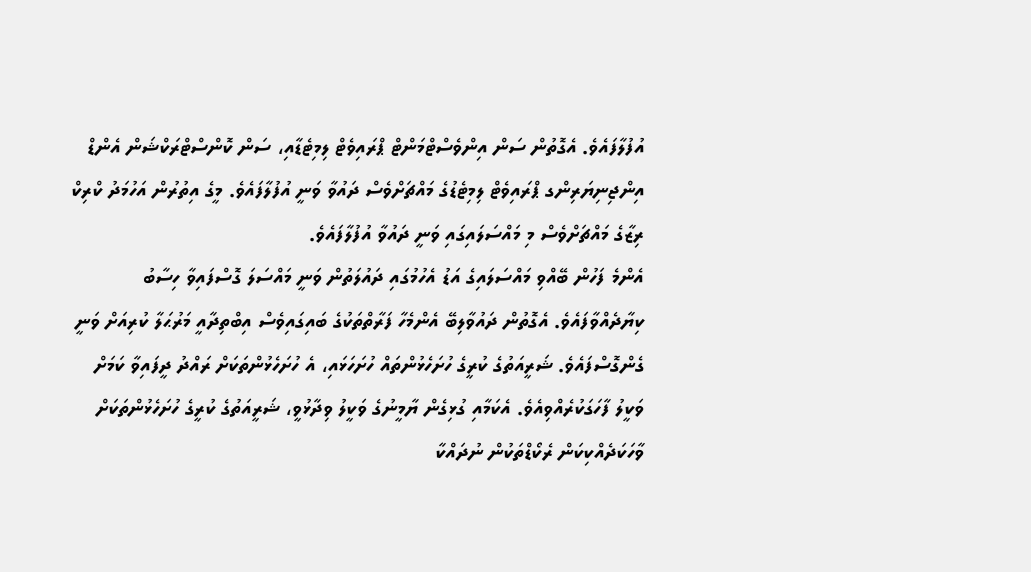އުފުލާފައެވެ. އެގޮތުން ސަން އިންވެސްޓްމަންޓް ޕްރައިވެޓް ލިމިޓެޑާއި، ސަން ކޮންސްޓްރަކްޝަން އެންޑް އިންޖިނިޔަރިންގ ޕްރައިވެޓް ލިމިޓެޑުގެ މައްޗަށްވެސް ދައުވާ ވަނީ އުފުލާފައެވެ. މީގެ އިތުރުން އަހުމަދު ކްރިކް ރިޒާގެ މައްޗަށްވެސް މި މައްސަލައިގައި ވަނީ ދައުވާ އުފުލާފައެވެ.
އެންމެ ފަހުން ބޭއްވި މައްސަލައިގެ އަޑު އެހުމުގައި ދައުލަތުން ވަނީ މައްސަލަ ގޮސްފައިވާ ހިސާބު ކިޔާދެއްވާފައެވެ. އެގޮތުން ދައުވާލިބޭ އެންމެހާ ފަރާތްތަކުގެ ބައިގައިވެސް އިބްތިދާއީ މަރުޙަލާ ކުރިއަށް ވަނީ ގެންގޮސްފައެވެ. ޝަރީއަތުގެ ކުރީގެ ހުށަހެޅުންތައް ހުށަހަޅައި، އެ ހުށަހެޅުންތަކަށް ރައްދު ދީފައިވާ ކަމަށް ވަކީލު ފާހަގަކުރެއްވިއެވެ. އެކަމާއި ގުޅިގެން ޔާމީނުގެ ވަކީލު ވިދާޅުވީ، ޝަރީއަތުގެ ކުރީގެ ހުށަހެޅުންތަކަށް ވާހަކަދެއްކިކަން ރެކޯޑްތަކުން ނުދައްކާ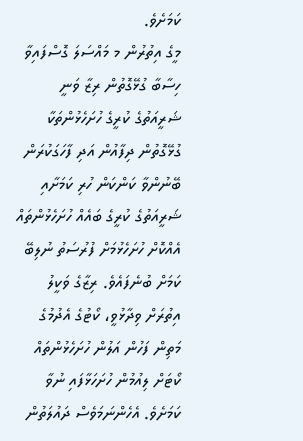ކަމަށެވެ.
މީގެ އިތުރުން މ މައްސަލަ ގޮސްފައިވާ ހިސާބާ ގުޅޭގޮތުން ރިޒާ ވަނީ ޝަރީއަތުގެ ކުރީގެ ހުށަހެޅުންތަކާ ގުޅޭގޮތުން ދިފާއުން އަދި ފާހަގަކުރަން ބޭނުންވާ ކަންކަން ހުރި ކަމަށާއި ޝަރީއަތުގެ ކުރީގެ ބައެއް ހުށަހެޅުންތައް އެއްކޮށް ހުށަހެޅުމަށް ފުރުސަތު ނުލިބޭ ކަމަށް ބުނެފައެވެ. ރިޒާގެ ވަކީލު އިތުރަށް ވިދާޅުވީ، ކޯޓުގެ އެދުމުގެ މަތިން ފަހުން އަލުން ހުށަހެޅުންތައް ކޯޓަށް ލިއުމުން ހުށަހަޅާފައި ނުވާ ކަމަށެވެ. އެހެންނަމަވެސް ދައުލަތުން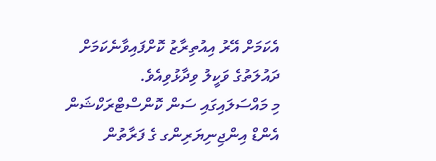އެކަމަށް އޭރު އިއުތިރާޒު ކޮށްފައިވާނެކަމަށް ދައުލަތުގެ ވަކީލު ވިދާޅުވިއެވެ.
މި މައްސަލައިގައި ސަން ކޮންސްޓްރަކްޝަން އެންޑް އިންޖިނިޔަރިންގ ގެ ފަރާތުން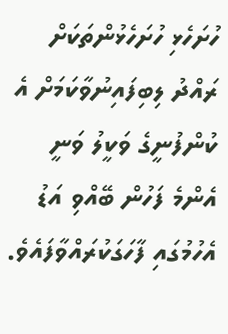ހުށަހެޅި ހުށަހެޅުންތަކަށް ރައްދު ލިބިފައިނުވާކަމަށް އެ ކުންފުނީގެ ވަކީލު ވަނީ އެންމެ ފަހުން ބޭއްވި އަޑު އެހުމުގައި ފާހަގަކުރައްވާފައެވެ.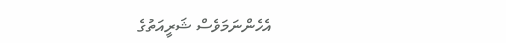އެހެންނަމަވެސް ޝަރީއަތުގެ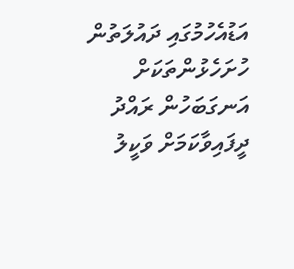އަޑުއެހުމުގައި ދައުލަތުން ހުށަހެޅުންތަކަށް އަނގަބަހުން ރައްދު ދީފައިވާކަމަށް ވަކީލު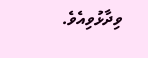ވިދާޅުވިއެވެ.